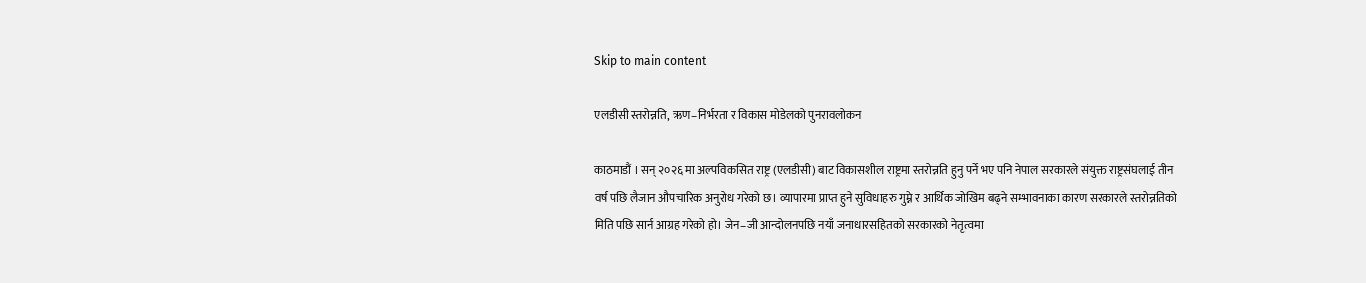Skip to main content

एलडीसी स्तरोन्नति, ऋण–निर्भरता र विकास मोडेलको पुनरावलोकन

काठमाडौं । सन् २०२६ मा अल्पविकसित राष्ट्र (एलडीसी) बाट विकासशील राष्ट्रमा स्तरोन्नति हुनु पर्ने भए पनि नेपाल सरकारले संयुक्त राष्ट्रसंघलाई तीन वर्ष पछि लैजान औपचारिक अनुरोध गरेको छ। व्यापारमा प्राप्त हुने सुविधाहरु गुम्ने र आर्थिक जोखिम बढ्ने सम्भावनाका कारण सरकारले स्तरोन्नतिको मिति पछि सार्न आग्रह गरेको हो। जेन–जी आन्दोलनपछि नयाँ जनाधारसहितको सरकारको नेतृत्वमा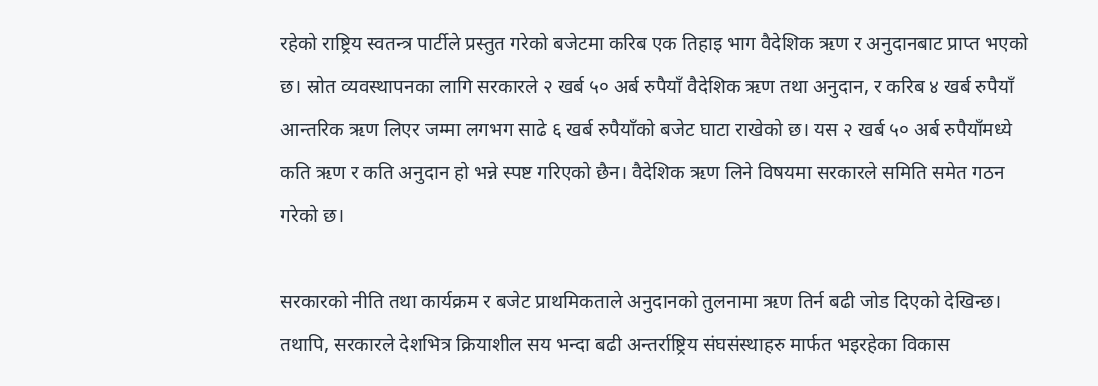रहेको राष्ट्रिय स्वतन्त्र पार्टीले प्रस्तुत गरेको बजेटमा करिब एक तिहाइ भाग वैदेशिक ऋण र अनुदानबाट प्राप्त भएको छ। स्रोत व्यवस्थापनका लागि सरकारले २ खर्ब ५० अर्ब रुपैयाँ वैदेशिक ऋण तथा अनुदान, र करिब ४ खर्ब रुपैयाँ आन्तरिक ऋण लिएर जम्मा लगभग साढे ६ खर्ब रुपैयाँको बजेट घाटा राखेको छ। यस २ खर्ब ५० अर्ब रुपैयाँमध्ये कति ऋण र कति अनुदान हो भन्ने स्पष्ट गरिएको छैन। वैदेशिक ऋण लिने विषयमा सरकारले समिति समेत गठन गरेको छ।

सरकारको नीति तथा कार्यक्रम र बजेट प्राथमिकताले अनुदानको तुलनामा ऋण तिर्न बढी जोड दिएको देखिन्छ। तथापि, सरकारले देशभित्र क्रियाशील सय भन्दा बढी अन्तर्राष्ट्रिय संघसंस्थाहरु मार्फत भइरहेका विकास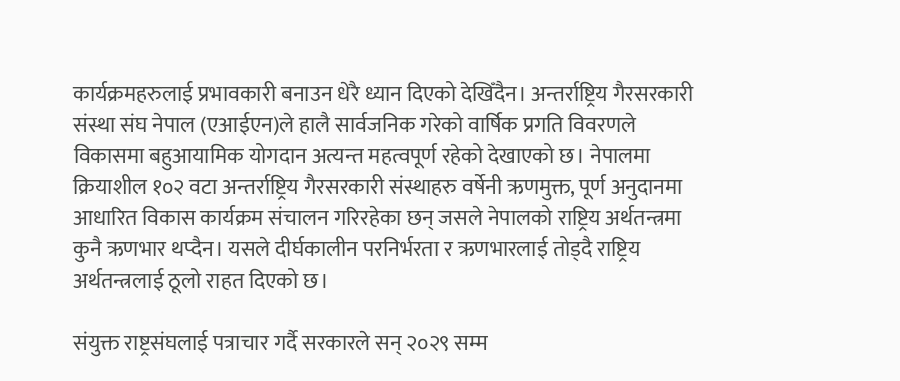कार्यक्रमहरुलाई प्रभावकारी बनाउन धेरै ध्यान दिएको देखिँदैन। अन्तर्राष्ट्रिय गैरसरकारी संस्था संघ नेपाल (एआईएन)ले हालै सार्वजनिक गरेको वार्षिक प्रगति विवरणले विकासमा बहुआयामिक योगदान अत्यन्त महत्वपूर्ण रहेको देखाएको छ। नेपालमा क्रियाशील १०२ वटा अन्तर्राष्ट्रिय गैरसरकारी संस्थाहरु वर्षेनी ऋणमुक्त, पूर्ण अनुदानमा आधारित विकास कार्यक्रम संचालन गरिरहेका छन् जसले नेपालको राष्ट्रिय अर्थतन्त्रमा कुनै ऋणभार थप्दैन। यसले दीर्घकालीन परनिर्भरता र ऋणभारलाई तोड्दै राष्ट्रिय अर्थतन्त्रलाई ठूलो राहत दिएको छ।

संयुक्त राष्ट्रसंघलाई पत्राचार गर्दै सरकारले सन् २०२९ सम्म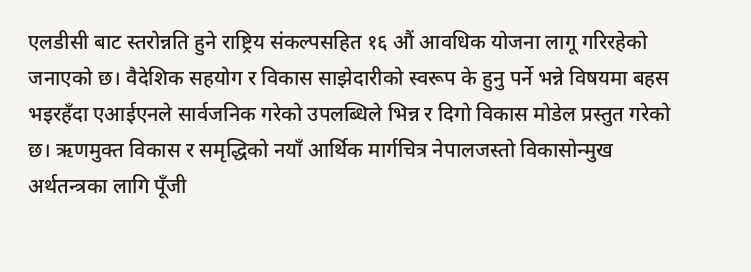एलडीसी बाट स्तरोन्नति हुने राष्ट्रिय संकल्पसहित १६ औं आवधिक योजना लागू गरिरहेको जनाएको छ। वैदेशिक सहयोग र विकास साझेदारीको स्वरूप के हुनु पर्ने भन्ने विषयमा बहस भइरहँदा एआईएनले सार्वजनिक गरेको उपलब्धिले भिन्न र दिगो विकास मोडेल प्रस्तुत गरेको छ। ऋणमुक्त विकास र समृद्धिको नयाँ आर्थिक मार्गचित्र नेपालजस्तो विकासोन्मुख अर्थतन्त्रका लागि पूँजी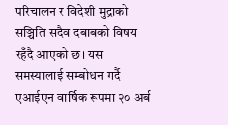परिचालन र विदेशी मुद्राको सञ्चिति सदैव दबाबको विषय रहँदै आएको छ। यस समस्यालाई सम्बोधन गर्दै एआईएन वार्षिक रूपमा २० अर्ब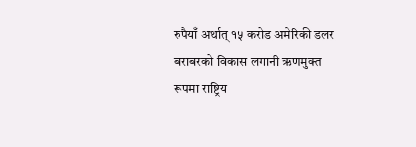रुपैयाँ अर्थात् १५ करोड अमेरिकी डलर बराबरको विकास लगानी ऋणमुक्त रूपमा राष्ट्रिय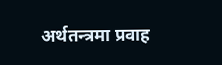अर्थतन्त्रमा प्रवाह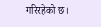गरिरहेको छ।